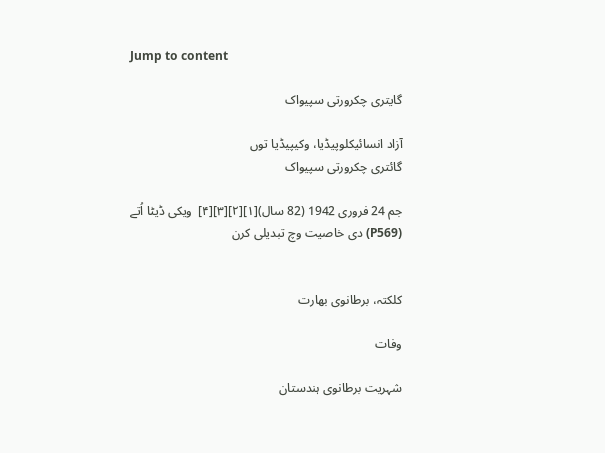Jump to content

گایتری چکرورتی سپیواک

آزاد انسائیکلوپیڈیا، وکیپیڈیا توں
گائتری چکرورتی سپیواک

جم 24 فروری 1942 (82 سال)[۱][۲][۳][۴]  ویکی ڈیٹا اُتے (P569) دی خاصیت وچ تبدیلی کرن


کلکتہ، برطانوی بھارت

وفات

شہریت برطانوی ہندستان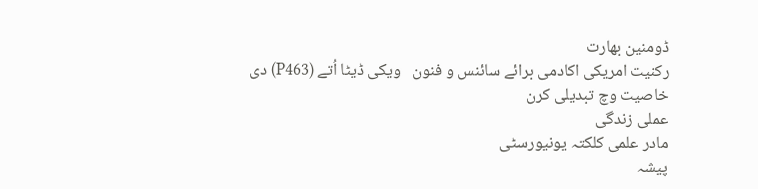ڈومنین بھارت
رکنیت امریکی اکادمی برائے سائنس و فنون   ویکی ڈیٹا اُتے (P463) دی خاصیت وچ تبدیلی کرن
عملی زندگی
مادر علمی کلکتہ یونیورسٹی
پیشہ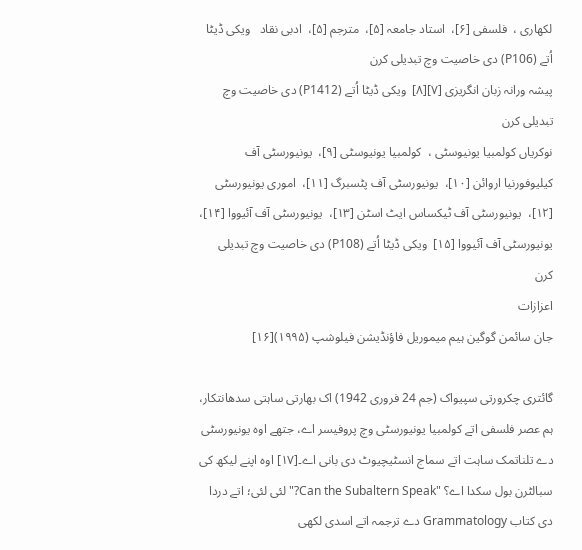لکھاری ،  فلسفی [۶]،  استاد جامعہ [۵]،  مترجم [۵]،  ادبی نقاد   ویکی ڈیٹا اُتے (P106) دی خاصیت وچ تبدیلی کرن
پیشہ ورانہ زبان انگریزی [۷][۸]  ویکی ڈیٹا اُتے (P1412) دی خاصیت وچ تبدیلی کرن
نوکریاں کولمبیا یونیوسٹی ،  کولمبیا یونیوسٹی [۹]،  یونیورسٹی آف کیلیوفورنیا اروائن [۱۰]،  یونیورسٹی آف پٹسبرگ [۱۱]،  اموری یونیورسٹی [۱۲]،  یونیورسٹی آف ٹیکساس ایٹ اسٹن [۱۳]،  یونیورسٹی آف آئیووا [۱۴]،  یونیورسٹی آف آئیووا [۱۵]  ویکی ڈیٹا اُتے (P108) دی خاصیت وچ تبدیلی کرن
اعزازات
جان سائمن گوگین ہیم میموریل فاؤنڈیشن فیلوشپ (۱۹۹۵)[۱۶]

گائتری چکرورتی سپیواک (جم 24 فروری 1942) اک بھارتی ساہتی سدھانتکار، ہم عصر فلسفی اتے کولمبیا یونیورسٹی وچ پروفیسر اے، جتھے اوہ یونیورسٹی دے تلناتمک ساہت اتے سماج انسٹیچیوٹ دی بانی اے۔[۱۷] اوہ اپنے لیکھ کی سبالٹرن بول سکدا اے؟ "Can the Subaltern Speak?" لئی لئی؛ اتے دردا دی کتاب Grammatology دے ترجمہ اتے اسدی لکھی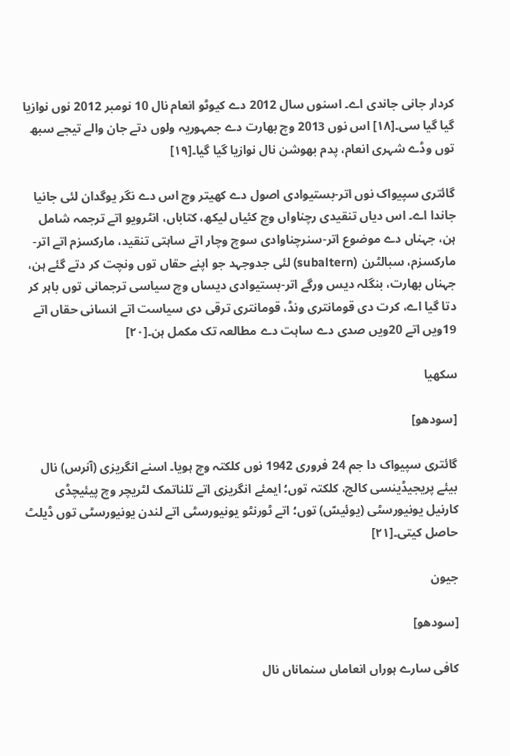کردار جانی جاندی اے۔ اسنوں سال 2012 دے کیوٹو انعام نال 10 نومبر 2012 نوں نوازیا گیا گیا سی۔[۱۸] اس نوں 2013 وچ بھارت دے جمہوریہ ولوں دتے جان والے تیجے سبھ توں وڈے شہری انعام، پدم بھوشن نال نوازیا گیا گیا۔[۱۹]

گائتری سپیواک نوں اتر-بستیوادی اصول دے کھیتر وچ اس دے نگر یوگدان لئی جانیا جاندا اے۔ اس دیاں تنقیدی رچناواں وچ کئیاں لیکھ، کتاباں، انٹرویو اتے ترجمہ شامل ہن، جہناں دے موضوع اتر-سنرچناوادی سوچ وچار اتے ساہتی تنقید، مارکسزم اتے اتر-مارکسزم، سبالٹرن (subaltern) لئی جدوجہد جو اپنے حقاں توں ونچت کر دتے گئے ہن، جہناں بھارت، بنگلہ دیس ورگے اتر-بستیوادی دیساں وچ سیاسی ترجمانی توں باہر کر دتا گیا اے، کرت دی قومانتری ونڈ، قومانتری ترقی دی سیاست اتے انسانی حقاں اتے 19ویں اتے 20ویں صدی دے ساہت دے مطالعہ تک مکمل ہن۔[۲۰]

سکھیا

[سودھو]

گائتری سپیواک دا جم 24 فروری 1942 نوں کلکتہ وچ ہویا۔ اسنے انگریزی (آنرس) نال بیئے پریجیڈینسی کالج، کلکتہ توں؛ ایمئے انگریزی اتے تلناتمک لٹریچر وچ پیئیچڈی کارنیل یونیورسٹی (یوئیسّ) توں؛ اتے ٹورنٹو یونیورسٹی اتے لندن یونیورسٹی توں ڈیلٹ حاصل کیتی۔[۲۱]

جیون

[سودھو]

کافی سارے ہوراں انعاماں سنماناں نال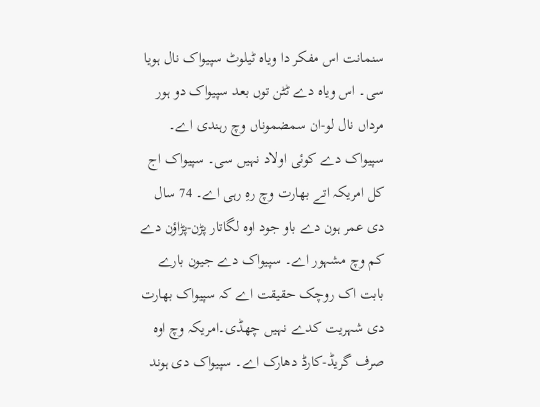سنمانت اس مفکر دا ویاہ ٹیلوٹ سپیواک نال ہویا سی۔ اس ویاہ دے ٹٹن توں بعد سپیواک دو ہور مرداں نال لو-ان سمضموناں وچ رہندی اے۔ سپیواک دے کوئی اولاد نہیں سی۔ سپیواک اج کل امریکہ اتے بھارت وچ رہِ رہی اے۔ 74 سال دی عمر ہون دے باو جود اوہ لگاتار پڑن-پڑاؤن دے کم وچ مشہور اے۔ سپیواک دے جیون بارے بابت اک روچک حقیقت اے کہ سپیواک بھارت دی شہریت کدے نہیں چھڈی۔امریکہ وچ اوہ صرف گریڈ-کارڈ دھارک اے۔ سپیواک دی ہوند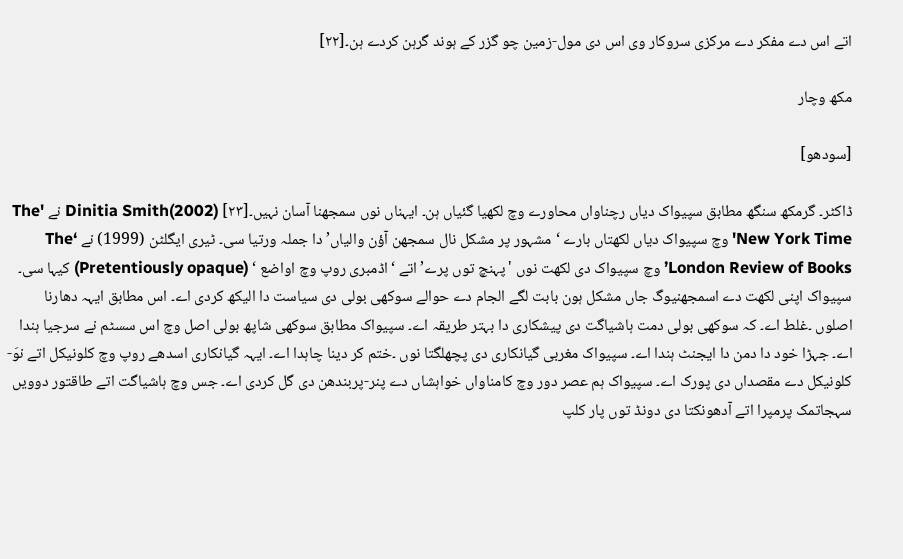اتے اس دے مفکر دے مرکزی سروکار وی اس دی مول-زمین چو گزر کے ہوند گرہن کردے ہن۔[۲۲]

مکھ وچار

[سودھو]

ڈاکٹر۔ گرمکھ سنگھ مطابق سپیواک دیاں رچناواں محاورے وچ لکھیا گئیاں ہن۔ ایہناں نوں سمجھنا آسان نہیں۔[۲۳] Dinitia Smith(2002) نے 'The New York Time' وچ سپیواک دیاں لکھتاں بارے ‘مشہور پر مشکل نال سمجھن آؤن والیاں’ دا جملہ ورتیا سی۔ ٹیری ایگلٹن (1999) نے ‘The London Review of Books’ وچ سپیواک دی لکھت نوں 'پہنچ توں پرے’ اتے ‘اڈمبری روپ وچ اواضع ‘ (Pretentiously opaque) کیہا سی۔ سپیواک اپنی لکھت دے اسمجھنیوگ جاں مشکل ہون بابت لگے الجام دے حوالے سوکھی بولی دی سیاست دا الیکھ کردی اے۔ اس مطابق ایہہ دھارنا اصلوں ۔غلط اے۔ کہ سوکھی بولی دمت ہاشیاگت دی پیشکاری دا بہتر طریقہ اے۔ سپیواک مطابق سوکھی شاپھ بولی اصل وچ اس سسٹم نے سرجیا ہندا اے۔ جہڑا خود دا دمن دا ایجنٹ ہندا اے۔ سپیواک مغربی گیانکاری دی پچھلگتا نوں ۔ختم کر دینا چاہدا اے۔ ایہہ گیانکاری اسدھے روپ وچ کلونیکل اتے نوَ-کلونیکل دے مقصداں دی پورک اے۔ سپیواک ہم عصر دور وچ کامناواں خواہشاں دے پنر-پربندھن دی گل کردی اے۔ جس وچ ہاشیاگت اتے طاقتور دوویں سہجاتمک پرمپرا اتے آدھونکتا دی دونڈ توں پار کلپ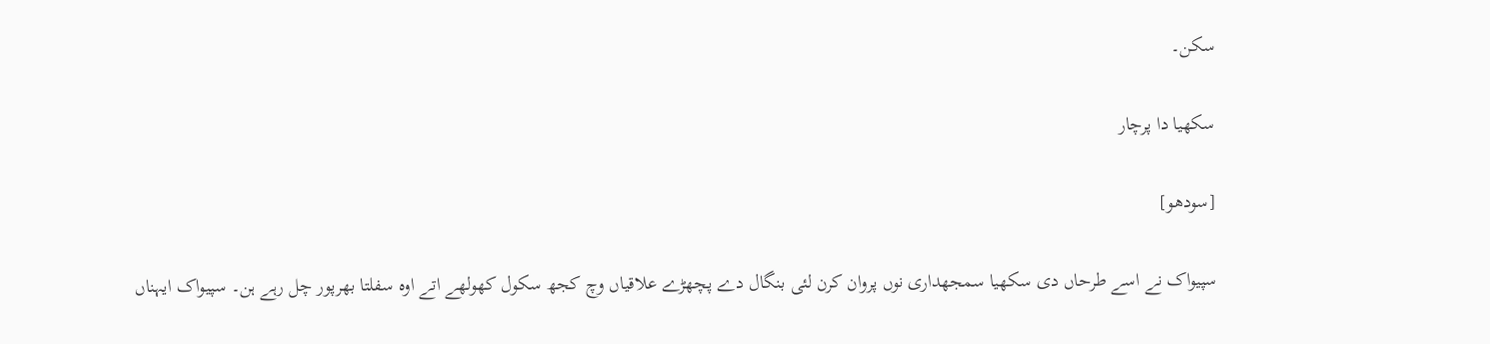سکن۔

سکھیا دا پرچار

[سودھو]

سپیواک نے اسے طرحاں دی سکھیا سمجھداری نوں پروان کرن لئی بنگال دے پچھڑے علاقیاں وچ کجھ سکول کھولھے اتے اوہ سفلتا بھرپور چل رہے ہن۔ سپیواک ایہناں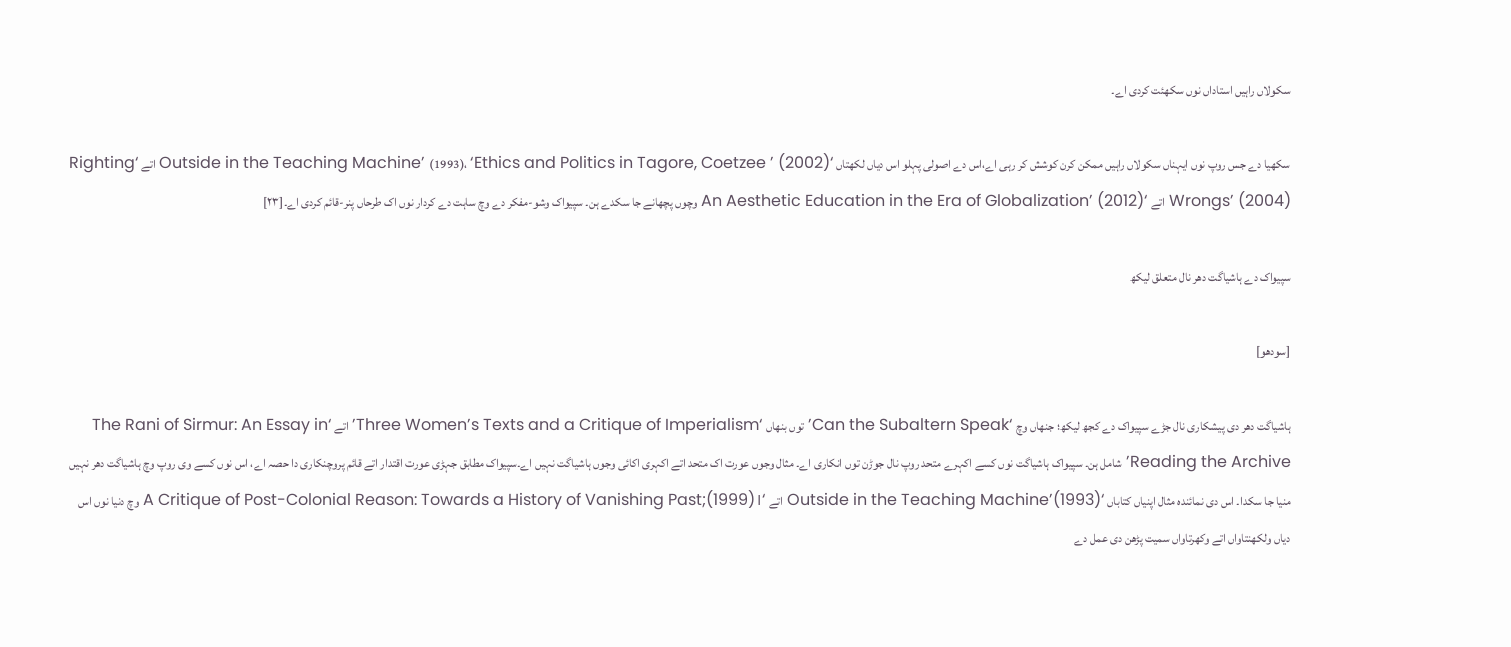سکولاں راہیں استاداں نوں سکھئت کردی اے۔

سکھیا دے جس روپ نوں ایہناں سکولاں راہیں ممکن کرن کوشش کر رہی اے،اس دے اصولی پہلو اس دیاں لکھتاں ‘Outside in the Teaching Machine’ (1993)، ‘Ethics and Politics in Tagore, Coetzee ’ (2002) اتے ‘Righting Wrongs’ (2004) اتے ‘An Aesthetic Education in the Era of Globalization’ (2012) وچوں پچھانے جا سکدے ہن۔ سپیواک وشو-مفکر دے وچ ساہت دے کردار نوں اک طرحاں پنر-قائم کردی اے۔[۲۳]

سپیواک دے ہاشیاگت دھر نال متعلق لیکھ

[سودھو]

ہاشیاگت دھر دی پیشکاری نال جڑے سپیواک دے کجھ لیکھ؛ جنھاں وچ ‘Can the Subaltern Speak’ توں بنھاں ‘Three Women’s Texts and a Critique of Imperialism’ اتے ‘The Rani of Sirmur: An Essay in Reading the Archive’ شامل ہن۔ سپیواک ہاشیاگت نوں کسے اکہرے متحد روپ نال جوڑن توں انکاری اے۔ مثال وجوں عورت اک متحد اتے اکہری اکائی وجوں ہاشیاگت نہیں اے۔سپیواک مطابق جہڑی عورت اقتدار اتے قائم پروچنکاری دا حصہ اے، اس نوں کسے وی روپ وچ ہاشیاگت دھر نہیں منیا جا سکدا۔ اس دی نمائندہ مثال اپنیاں کتاباں ‘Outside in the Teaching Machine’(1993) اتے ‘A Critique of Post-Colonial Reason: Towards a History of Vanishing Past;(1999)। وچ دنیا نوں اس دیاں ولکھنتاواں اتے وکھرتاواں سمیت پڑھن دی عمل دے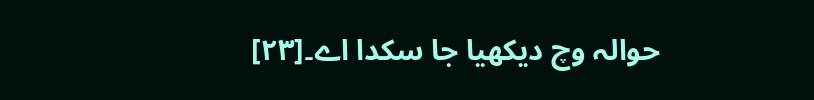حوالہ وچ دیکھیا جا سکدا اے۔[۲۳]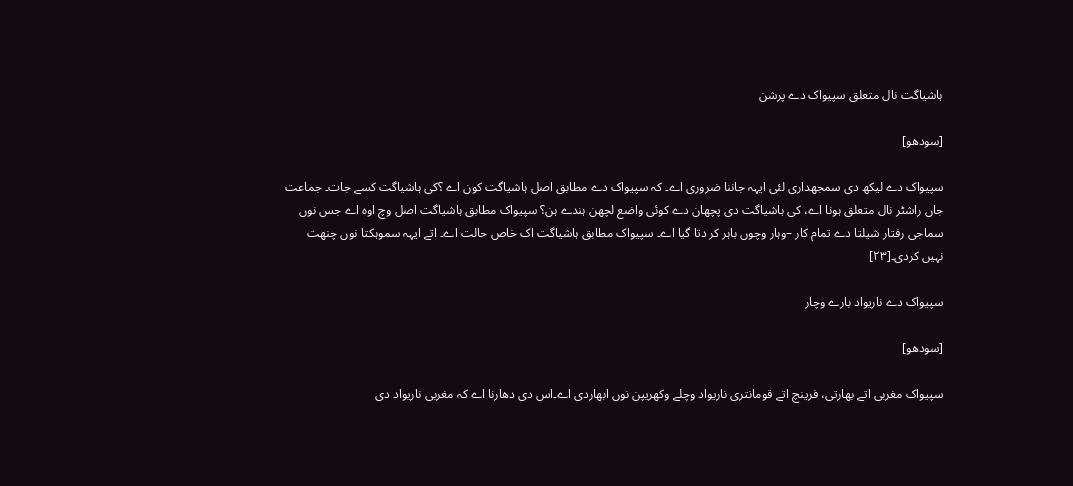ہاشیاگت نال متعلق سپیواک دے پرشن

[سودھو]

سپیواک دے لیکھ دی سمجھداری لئی ایہہ جاننا ضروری اے۔ کہ سپیواک دے مطابق اصل ہاشیاگت کون اے ؟کی ہاشیاگت کسے جات۔ جماعت جاں راشٹر نال متعلق ہونا اے، کی ہاشیاگت دی پچھان دے کوئی واضع لچھن ہندے ہن؟ سپیواک مطابق ہاشیاگت اصل وچ اوہ اے جس نوں سماجی رفتار شیلتا دے تمام کار –وہار وچوں باہر کر دتا گیا اے۔ سپیواک مطابق ہاشیاگت اک خاص حالت اے۔ اتے ایہہ سموہکتا نوں چنھت نہیں کردی۔[۲۳]

سپیواک دے ناریواد بارے وچار

[سودھو]

سپیواک مغربی اتے بھارتی، فرینچ اتے قومانتری ناریواد وچلے وکھریپن نوں ابھاردی اے۔اس دی دھارنا اے کہ مغربی ناریواد دی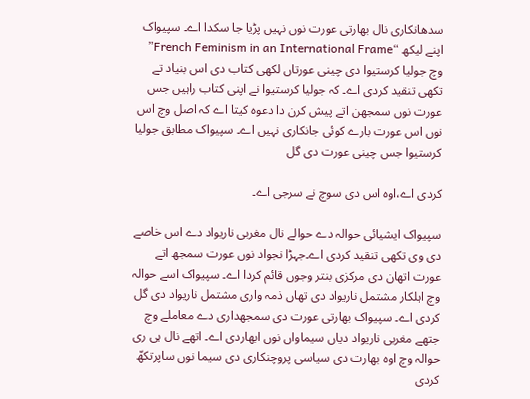سدھانکاری نال بھارتی عورت نوں نہیں پڑیا جا سکدا اے۔ سپیواک اپنے لیکھ “French Feminism in an International Frame” وچ جولیا کرستیوا دی چینی عورتاں لکھی کتاب دی اس بنیاد تے تکھی تنقید کردی اے۔ کہ جولیا کرستیوا نے اپنی کتاب راہیں جس عورت نوں سمجھن اتے پیش کرن دا دعوہ کیتا اے کہ اصل وچ اس نوں اس عورت بارے کوئی جانکاری نہیں اے۔ سپیواک مطابق جولیا کرستیوا جس چینی عورت دی گل

کردی اے،اوہ اس دی سوچ نے سرجی اے۔

سپیواک ایشیائی حوالہ دے حوالے نال مغربی ناریواد دے اس خاصے دی وی تکھی تنقید کردی اے۔جہڑا نجواد نوں عورت سمجھ اتے عورت اتھان دی مرکزی بنتر وجوں قائم کردا اے۔ سپیواک اسے حوالہ وچ اہلکار مشتمل ناریواد دی تھاں ذمہ واری مشتمل ناریواد دی گل کردی اے۔ سپیواک بھارتی عورت دی سمجھداری دے معاملے وچ جتھے مغربی ناریواد دیاں سیماواں نوں ابھاردی اے۔ اتھے نال ہی ری حوالہ وچ اوہ بھارت دی سیاسی پروچنکاری دی سیما نوں ساپرتکھّ کردی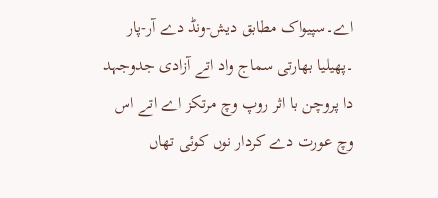اے۔سپیواک مطابق دیش-ونڈ دے آر-پار ۔پھیلیا بھارتی سماج واد اتے آزادی جدوجہد دا پروچن با اثر روپ وچ مرتکز اے اتے اس وچ عورت دے کردار نوں کوئی تھاں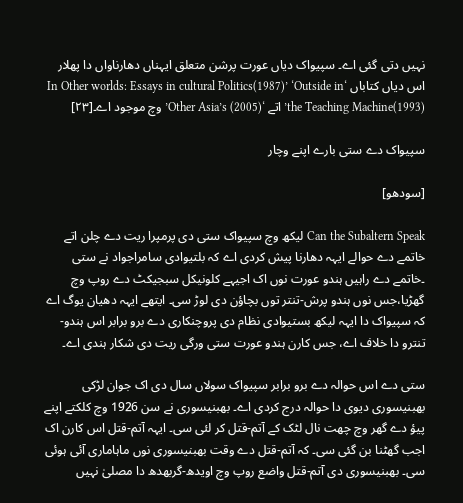نہیں دتی گئی اے۔ سپیواک دیاں عورت پرشن متعلق ایہناں دھارناواں دا پھلار اس دیاں کتاباں ‘In Other worlds: Essays in cultural Politics(1987)’ ‘Outside in the Teaching Machine(1993)’ اتے ‘Other Asia’s (2005)’ وچ موجود اے۔[۲۳]

سپیواک دے ستی بارے اپنے وچار

[سودھو]

Can the Subaltern Speak لیکھ وچ سپیواک ستی دی پرمپرا ریت دے چلن اتے خاتمے دے حوالے ایہہ دھارنا پیش کردی اے کہ بلتیوادی سامراجواد نے ستی ۔خاتمے دے راہیں ہندو عورت نوں اک اجیہے کلونیکل سبجیکٹ دے روپ وچ گھڑیا،جس نوں ہندو پرش-تنتر توں بچاؤن دی لوڑ سی۔ ایتھے ایہہ دھیان یوگ اے کہ سپیواک دا ایہہ لیکھ بستیوادی نظام دی پروچنکاری دے برو برابر اس ہندو-تنترو دا خلاف اے، جس کارن ہندو عورت ستی ورگی ریت دی شکار ہندی اے۔

ستی دے اس حوالہ دے برو برابر سپیواک سولاں سال دی اک جوان لڑکی بھبنیسوری دیوی دا حوالہ درج کردی اے۔ بھبنیسوری نے سن 1926 وچ کلکتے اپنے پیؤ دے گھر وچ چھت نال لٹک کے آتم-قتل کر لئی سی۔ ایہہ آتم-قتل اس کارن اک اجب گھٹنا بن گئی سی۔ کہ آتم-قتل دے وقت بھبنیسوری نوں ماہاماری آئی ہوئی سی۔ بھبنیسوری دی آتم-قتل واضع روپ وچ اویدھ-گربھدھ دا مصلیٰ نہیں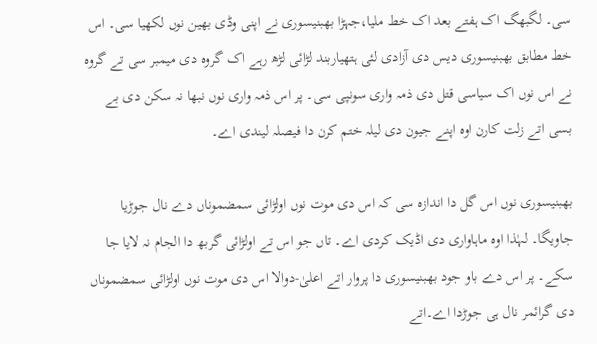سی۔ لگبھگ اک ہفتے بعد اک خط ملیا،جہڑا بھبنیسوری نے اپنی وڈی بھین نوں لکھیا سی۔ اس خط مطابق بھبنیسوری دیس دی آزادی لئی ہتھیاربند لڑائی لڑھ رہے اک گروہ دی میمبر سی تے گروہ نے اس نوں اک سیاسی قتل دی ذمہ واری سونپی سی۔ پر اس ذمہ واری نوں نبھا نہ سکن دی بے بسی اتے زلت کارن اوہ اپنے جیون دی لیلہ ختم کرن دا فیصلہ لیندی اے۔

بھبنیسوری نوں اس گل دا اندازہ سی کہ اس دی موت نوں اولڑائی سمضموناں دے نال جوڑیا جاویگا۔ لہٰذا اوہ ماہاواری دی اڈیک کردی اے۔ تاں جو اس تے اولڑائی گربھ دا الجام نہ لایا جا سکے۔ پر اس دے باو جود بھبنیسوری دا پروار اتے اعلیٰ-دوالا اس دی موت نوں اولڑائی سمضموناں دی گرائمر نال ہی جوڑدا اے۔اتے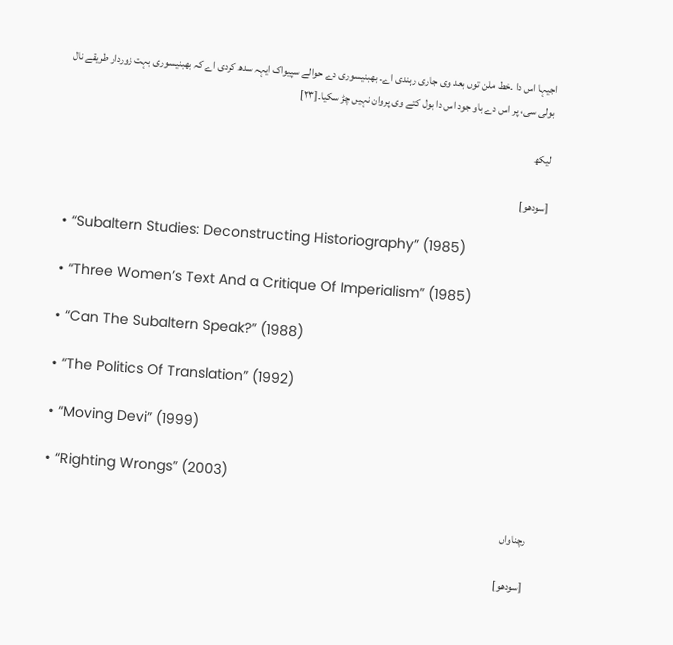اجیہا اس دا ۔خط ملن توں بعد وی جاری رہندی اے۔ بھبنیسوری دے حوالے سپیواک ایہہ سدھ کردی اے کہ بھبنیسوری بہت زوردار طریقے نال بولی سی، پر اس دے باو جود اس دا بول کتے وی پروان نہیں چڑ سکیا۔[۲۳]

لیکھ

[سودھو]

• “Subaltern Studies: Deconstructing Historiography” (1985)

• “Three Women’s Text And a Critique Of Imperialism” (1985)

• “Can The Subaltern Speak?” (1988)

• “The Politics Of Translation” (1992)

• “Moving Devi” (1999)

• “Righting Wrongs” (2003)

رچناواں

[سودھو]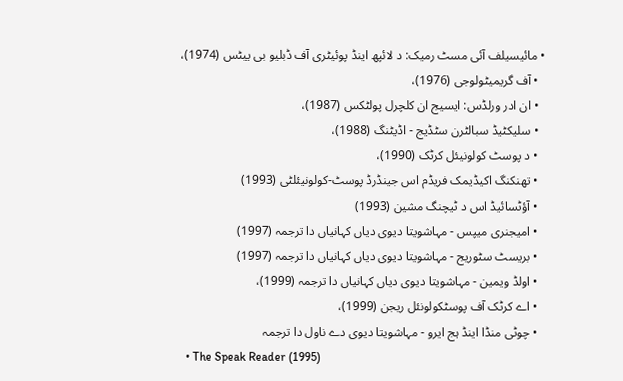• مائیسیلف آئی مسٹ رمیک: د لائپھ اینڈ پوئیٹری آف ڈبلیو بی ییٹس (1974)،
  • آف گریمیٹولوجی (1976)،
  • ان ادر ورلڈس: ایسیج ان کلچرل پولٹکس (1987)،
  • سلیکٹیڈ سبالٹرن سٹڈیج - اڈیٹنگ (1988)،
  • د پوسٹ کولونیئل کرٹک (1990)،
  • تھنکنگ اکیڈیمک فریڈم اس جینڈرڈ پوسٹ-کولونیئلٹی (1993)
  • آؤٹسائیڈ اس د ٹیچنگ مشین (1993)
  • امیجنری میپس - مہاشویتا دیوی دیاں کہانیاں دا ترجمہ (1997)
  • بریسٹ سٹوریج - مہاشویتا دیوی دیاں کہانیاں دا ترجمہ (1997)
  • اولڈ ویمین - مہاشویتا دیوی دیاں کہانیاں دا ترجمہ (1999)،
  • اے کرٹک آف پوسٹکولونئل ریجن (1999)،
  • چوٹی منڈا اینڈ ہج ایرو - مہاشویتا دیوی دے ناول دا ترجمہ
  • The Speak Reader (1995)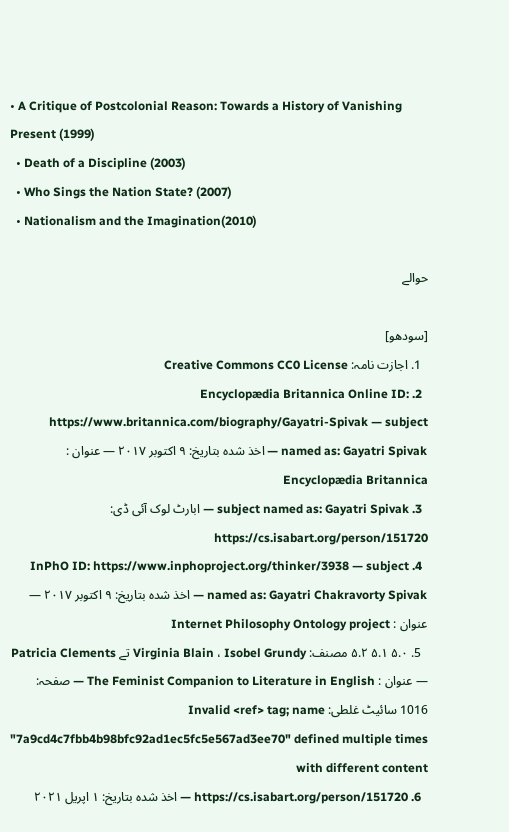• A Critique of Postcolonial Reason: Towards a History of Vanishing Present (1999)
  • Death of a Discipline (2003)
  • Who Sings the Nation State? (2007)
  • Nationalism and the Imagination(2010)

حوالے

[سودھو]
  1. اجازت نامہ: Creative Commons CC0 License
  2. Encyclopædia Britannica Online ID: https://www.britannica.com/biography/Gayatri-Spivak — subject named as: Gayatri Spivak — اخذ شدہ بتاریخ: ۹ اکتوبر ۲۰۱۷ — عنوان : Encyclopædia Britannica
  3. subject named as: Gayatri Spivak — ابارٹ لوک آئی ڈی: https://cs.isabart.org/person/151720
  4. InPhO ID: https://www.inphoproject.org/thinker/3938 — subject named as: Gayatri Chakravorty Spivak — اخذ شدہ بتاریخ: ۹ اکتوبر ۲۰۱۷ — عنوان : Internet Philosophy Ontology project
  5. ۵.۰ ۵.۱ ۵.۲ مصنف: Virginia Blain ، Isobel Grundy تے Patricia Clements — عنوان : The Feminist Companion to Literature in English — صفحہ: 1016 سائیٹ غلطی: Invalid <ref> tag; name "7a9cd4c7fbb4b98bfc92ad1ec5fc5e567ad3ee70" defined multiple times with different content
  6. https://cs.isabart.org/person/151720 — اخذ شدہ بتاریخ: ۱ اپریل ۲۰۲۱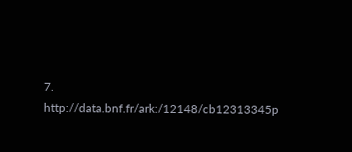7. http://data.bnf.fr/ark:/12148/cb12313345p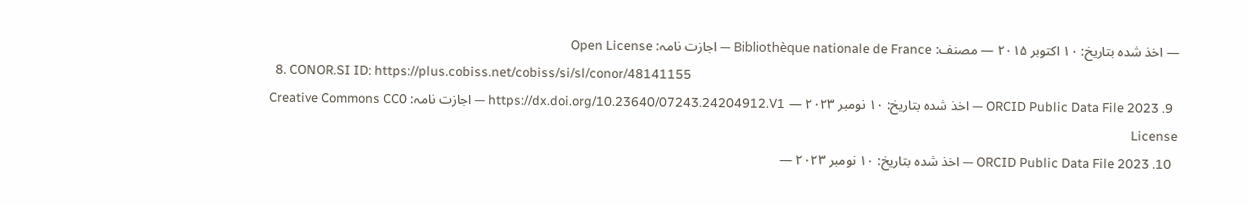— اخذ شدہ بتاریخ: ۱۰ اکتوبر ۲۰۱۵ — مصنف: Bibliothèque nationale de France — اجازت نامہ: Open License
  8. CONOR.SI ID: https://plus.cobiss.net/cobiss/si/sl/conor/48141155
  9. ORCID Public Data File 2023 — اخذ شدہ بتاریخ: ۱۰ نومبر ۲۰۲۳ — https://dx.doi.org/10.23640/07243.24204912.V1 — اجازت نامہ: Creative Commons CC0 License
  10. ORCID Public Data File 2023 — اخذ شدہ بتاریخ: ۱۰ نومبر ۲۰۲۳ —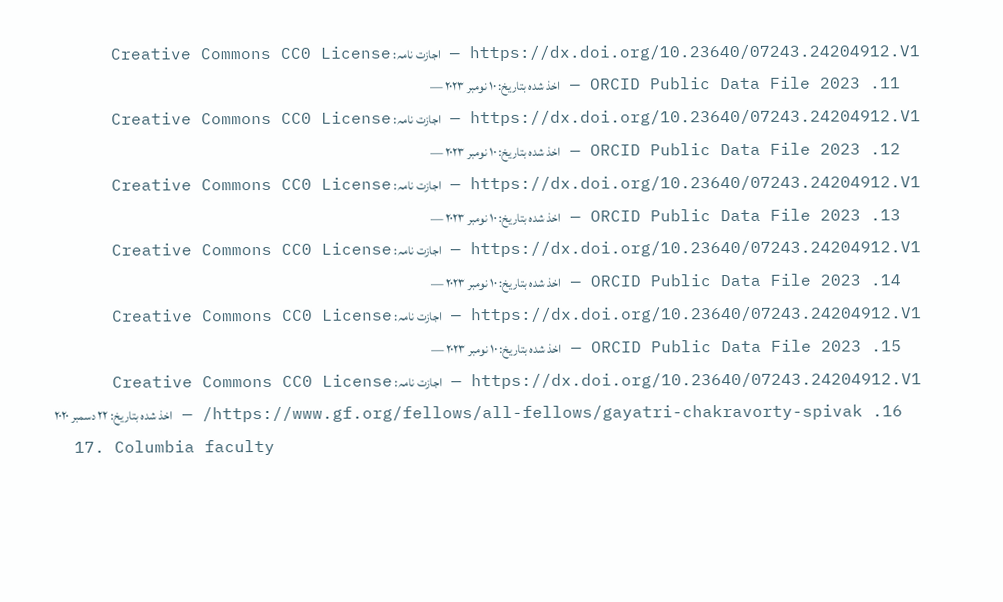https://dx.doi.org/10.23640/07243.24204912.V1 — اجازت نامہ: Creative Commons CC0 License
  11. ORCID Public Data File 2023 — اخذ شدہ بتاریخ: ۱۰ نومبر ۲۰۲۳ — https://dx.doi.org/10.23640/07243.24204912.V1 — اجازت نامہ: Creative Commons CC0 License
  12. ORCID Public Data File 2023 — اخذ شدہ بتاریخ: ۱۰ نومبر ۲۰۲۳ — https://dx.doi.org/10.23640/07243.24204912.V1 — اجازت نامہ: Creative Commons CC0 License
  13. ORCID Public Data File 2023 — اخذ شدہ بتاریخ: ۱۰ نومبر ۲۰۲۳ — https://dx.doi.org/10.23640/07243.24204912.V1 — اجازت نامہ: Creative Commons CC0 License
  14. ORCID Public Data File 2023 — اخذ شدہ بتاریخ: ۱۰ نومبر ۲۰۲۳ — https://dx.doi.org/10.23640/07243.24204912.V1 — اجازت نامہ: Creative Commons CC0 License
  15. ORCID Public Data File 2023 — اخذ شدہ بتاریخ: ۱۰ نومبر ۲۰۲۳ — https://dx.doi.org/10.23640/07243.24204912.V1 — اجازت نامہ: Creative Commons CC0 License
  16. https://www.gf.org/fellows/all-fellows/gayatri-chakravorty-spivak/ — اخذ شدہ بتاریخ: ۲۲ دسمبر ۲۰۲۰
  17. Columbia faculty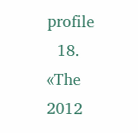profile
  18. «The 2012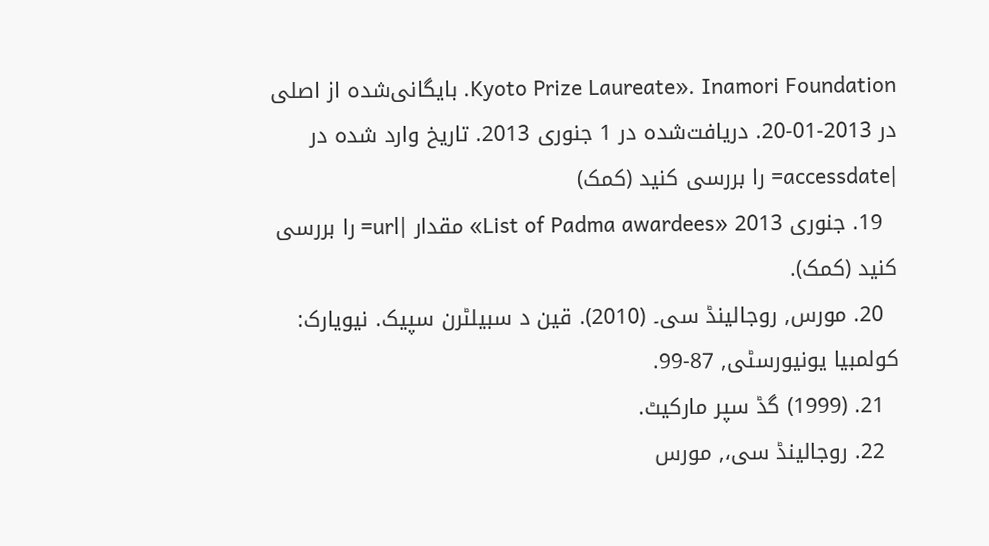Kyoto Prize Laureate». Inamori Foundation. بایگانی‌شده از اصلی در 2013-01-20. دریافت‌شده در 1 جنوری 2013. تاریخ وارد شده در |accessdate= را بررسی کنید (کمک)
  19. جنوری 2013 «List of Padma awardees» مقدار |url= را بررسی کنید (کمک).
  20. مورس, روجالینڈ سی۔ (2010). قین د سبیلٹرن سپیک. نیویارک: کولمبیا یونیورسٹی, 87-99.
  21. (1999) گڈ سپر مارکیٹ.
  22. روجالینڈ سی،, مورس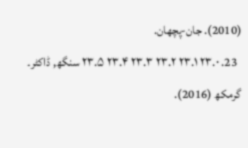(2010). جان-پچھان.
  23. ۲۳.۰ ۲۳.۱ ۲۳.۲ ۲۳.۳ ۲۳.۴ ۲۳.۵ سنگھ, ڈاکٹر۔ گرمکھ (2016).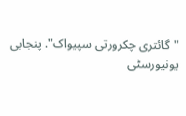"گائتری چکرورتی سپیواک". پنجابی یونیورسٹی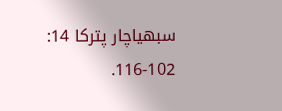سبھیاچار پترکا 14: 102-116.